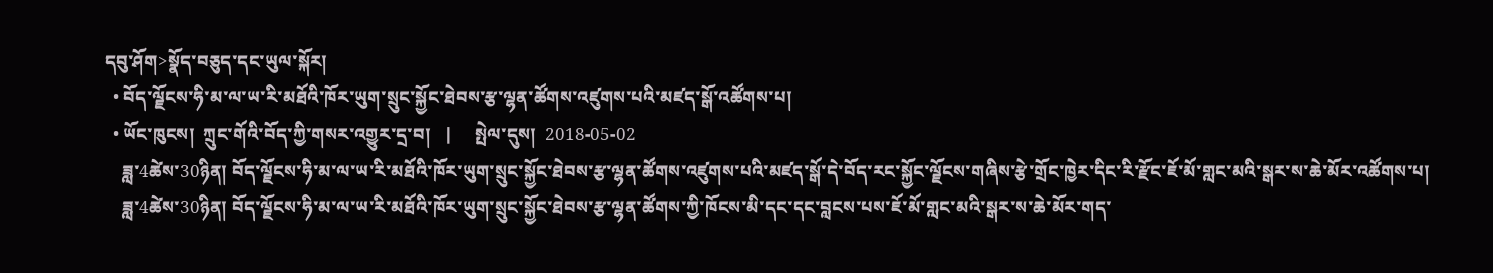དབུ་ཤོག>སྣོད་བཅུད་དང་ཡུལ་སྐོར།
  • བོད་ལྗོངས་ཧི་མ་ལ་ཡ་རི་མཐོའི་ཁོར་ཡུག་སྲུང་སྐྱོང་ཐེབས་རྩ་ལྷན་ཚོགས་འཛུགས་པའི་མཛད་སྒོ་འཚོགས་པ།
  • ཡོང་ཁུངས།  ཀྲུང་གོའི་བོད་ཀྱི་གསར་འགྱུར་དྲ་བ།   |     སྤེལ་དུས།  2018-05-02
    ཟླ་4ཚེས་30ཉིན། བོད་ལྗོངས་ཧི་མ་ལ་ཡ་རི་མཐོའི་ཁོར་ཡུག་སྲུང་སྐྱོང་ཐེབས་རྩ་ལྷན་ཚོགས་འཛུགས་པའི་མཛད་སྒོ་དེ་བོད་རང་སྐྱོང་ལྗོངས་གཞིས་རྩེ་གྲོང་ཁྱེར་དིང་རི་རྫོང་ཇོ་མོ་གླང་མའི་སྒར་ས་ཆེ་མོར་འཚོགས་པ།
    ཟླ་4ཚེས་30ཉིན། བོད་ལྗོངས་ཧི་མ་ལ་ཡ་རི་མཐོའི་ཁོར་ཡུག་སྲུང་སྐྱོང་ཐེབས་རྩ་ལྷན་ཚོགས་ཀྱི་ཁོངས་མི་དང་དང་བླངས་པས་ཇོ་མོ་གླང་མའི་སྒར་ས་ཆེ་མོར་གད་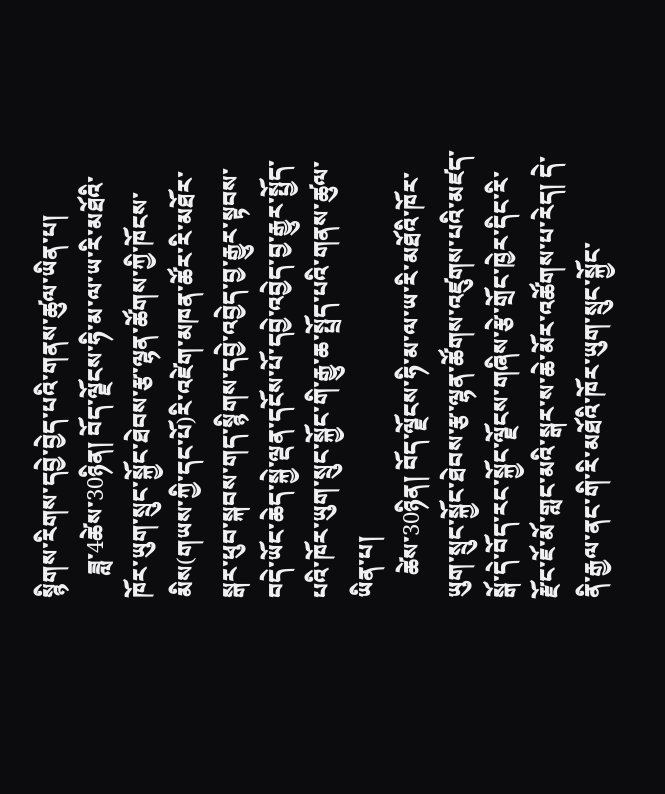སྙིགས་རིགས་དབྱེ་བྱེད་པའི་གནས་ཚུལ་ཡིན་པ།
    ཟླ་4ཚེས་30ཉིན། བོད་ལྗོངས་ཧི་མ་ལ་ཡ་རི་མཐོའི་ཁོར་ཡུག་སྲུང་སྐྱོང་ཐེབས་རྩ་ལྷན་ཚོགས་ཀྱི་ཁོངས་མིས(གཡས་ཀྱི་དང་པོ)རི་འཛེག་མཁན་ཚོར་རི་མཐོར་སྒར་ཕུབ་སྐབས་གད་སྙིགས་དབྱེ་འབྱེད་བྱ་རྒྱུར་སྟབས་བདེ་ཡོང་ཆེད་སྐྱེ་ལྡན་དངོས་པོ་དབྱེ་འབྱེད་བྱ་རྒྱུར་སྤྱོད་པའི་ཁོར་ཡུག་སྲུང་སྐྱོང་གི་རྒྱུ་ཆ་སྤྲོད་པའི་གནས་ཚུལ་ཡིན་པ།
    ཚེས་30ཉིན། བོད་ལྗོངས་ཧི་མ་ལ་ཡ་རི་མཐོའི་ཁོར་ཡུག་སྲུང་སྐྱོང་ཐེབས་རྩ་ལྷན་ཚོགས་འཛུགས་པའི་མཛད་སྒོ་དེ་བོད་རང་སྐྱོང་ལྗོངས་གཞིས་རྩེ་གྲོང་ཁྱེར་དིང་རི་རྫོང་ཇོ་མོ་གླང་མའི་སྒར་ས་ཆེ་མོར་འཚོགས་པ་རེད། དེ་ནི་རྒྱལ་ནང་གི་རི་མཐོའི་ཁོར་ཡུག་སྲུང་སྐྱོང་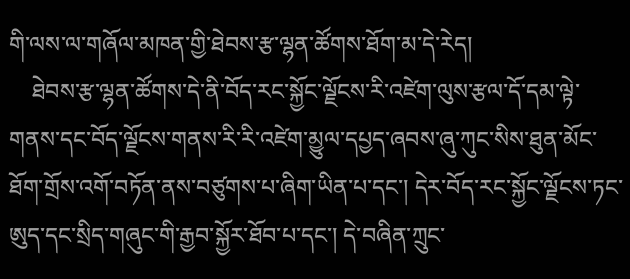གི་ལས་ལ་གཞོལ་མཁན་གྱི་ཐེབས་རྩ་ལྷན་ཚོགས་ཐོག་མ་དེ་རེད།
    ཐེབས་རྩ་ལྷན་ཚོགས་དེ་ནི་བོད་རང་སྐྱོང་ལྗོངས་རི་འཛེག་ལུས་རྩལ་དོ་དམ་ལྟེ་གནས་དང་བོད་ལྗོངས་གནས་རི་རི་འཛེག་མྱུལ་དཔྱད་ཞབས་ཞུ་ཀུང་སིས་ཐུན་མོང་ཐོག་གྲོས་འགོ་བཏོན་ནས་བཙུགས་པ་ཞིག་ཡིན་པ་དང་། དེར་བོད་རང་སྐྱོང་ལྗོངས་ཏང་ཨུད་དང་སྲིད་གཞུང་གི་རྒྱབ་སྐྱོར་ཐོབ་པ་དང་། དེ་བཞིན་ཀྲུང་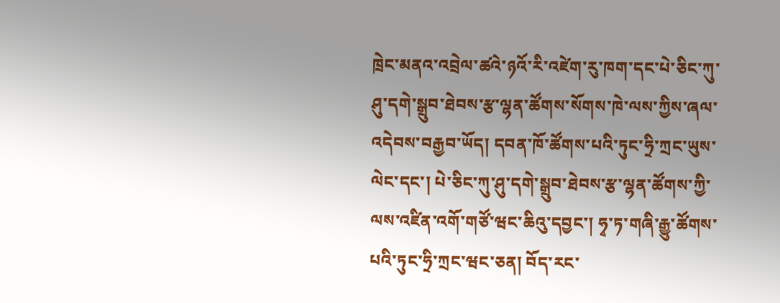ཁྲེང་མནའ་འབྲེལ་ཚའེ་ཉའོ་རི་འཛེག་རུ་ཁག་དང་པེ་ཅིང་ཀུ་ཤུ་དགེ་སྒྲུབ་ཐེབས་རྩ་ལྷན་ཚོགས་སོགས་ཁེ་ལས་ཀྱིས་ཞལ་འདེབས་བརྒྱབ་ཡོད། དབན་ཁོ་ཚོགས་པའི་ཏུང་ཧྲི་ཀྲང་ཡུས་ལེང་དང་། པེ་ཅིང་ཀུ་ཤུ་དགེ་སྒྲུབ་ཐེབས་རྩ་ལྷན་ཚོགས་ཀྱི་ལས་འཛིན་འགོ་གཙོ་ཝང་ཆིའུ་དབྱང་། ཧྭ་ཏ་གཞི་རྒྱུ་ཚོགས་པའི་ཏུང་ཧྲི་ཀྲང་ཝང་ཅན། བོད་རང་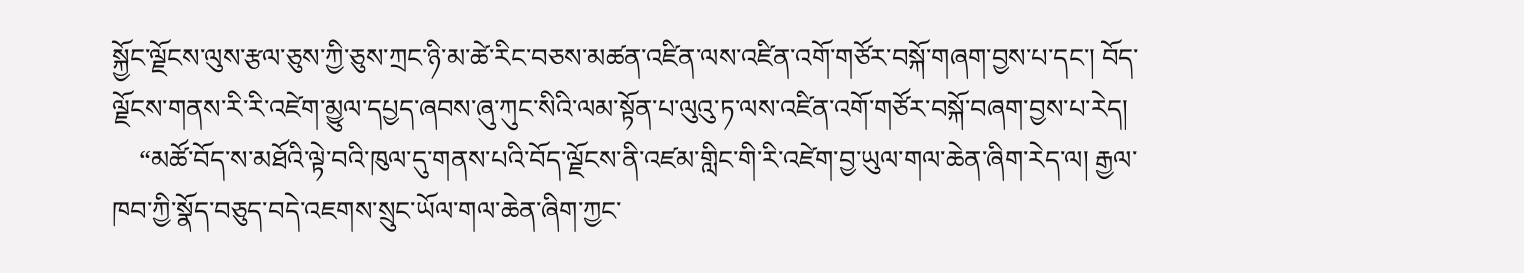སྐྱོང་ལྗོངས་ལུས་རྩལ་ཅུས་ཀྱི་ཅུས་ཀྲང་ཉི་མ་ཚེ་རིང་བཅས་མཚན་འཛིན་ལས་འཛིན་འགོ་གཙོར་བསྐོ་གཞག་བྱས་པ་དང་། བོད་ལྗོངས་གནས་རི་རི་འཛེག་མྱུལ་དཔྱད་ཞབས་ཞུ་ཀུང་སིའི་ལམ་སྟོན་པ་ལུའུ་ཏ་ལས་འཛིན་འགོ་གཙོར་བསྐོ་བཞག་བྱས་པ་རེད།
    “མཚོ་བོད་ས་མཐོའི་ལྟེ་བའི་ཁུལ་དུ་གནས་པའི་བོད་ལྗོངས་ནི་འཛམ་གླིང་གི་རི་འཛེག་བྱ་ཡུལ་གལ་ཆེན་ཞིག་རེད་ལ། རྒྱལ་ཁབ་ཀྱི་སྣོད་བཅུད་བདེ་འཇགས་སྲུང་ཡོལ་གལ་ཆེན་ཞིག་ཀྱང་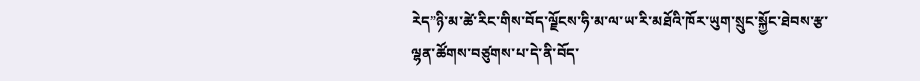རེད”ཉི་མ་ཚེ་རིང་གིས་བོད་ལྗོངས་ཧི་མ་ལ་ཡ་རི་མཐོའི་ཁོར་ཡུག་སྲུང་སྐྱོང་ཐེབས་རྩ་ལྷན་ཚོགས་བཙུགས་པ་དེ་ནི་བོད་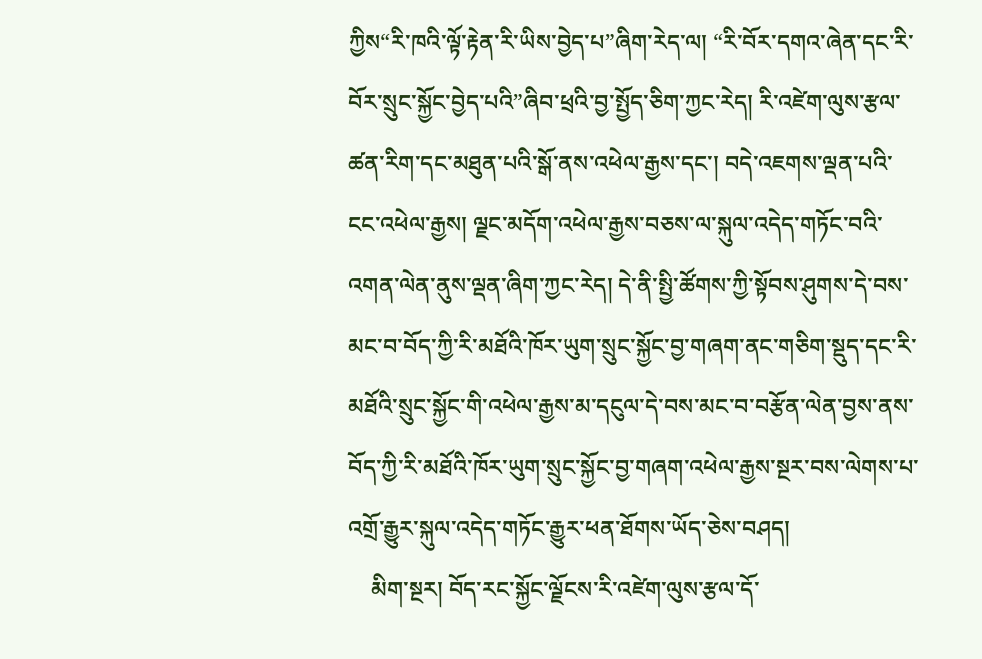ཀྱིས“རི་ཁའི་ལྟོ་རྟེན་རི་ཡིས་བྱེད་པ”ཞིག་རེད་ལ། “རི་བོར་དགའ་ཞེན་དང་རི་བོར་སྲུང་སྐྱོང་བྱེད་པའི”ཞིབ་ཕྲའི་བྱ་སྤྱོད་ཅིག་ཀྱང་རེད། རི་འཛེག་ལུས་རྩལ་ཚན་རིག་དང་མཐུན་པའི་སྒོ་ནས་འཕེལ་རྒྱས་དང་། བདེ་འཇགས་ལྡན་པའི་ངང་འཕེལ་རྒྱས། ལྗང་མདོག་འཕེལ་རྒྱས་བཅས་ལ་སྐུལ་འདེད་གཏོང་བའི་འགན་ལེན་ནུས་ལྡན་ཞིག་ཀྱང་རེད། དེ་ནི་སྤྱི་ཚོགས་ཀྱི་སྟོབས་ཤུགས་དེ་བས་མང་བ་བོད་ཀྱི་རི་མཐོའི་ཁོར་ཡུག་སྲུང་སྐྱོང་བྱ་གཞག་ནང་གཅིག་སྡུད་དང་རི་མཐོའི་སྲུང་སྐྱོང་གི་འཕེལ་རྒྱས་མ་དངུལ་དེ་བས་མང་བ་བརྩོན་ལེན་བྱས་ནས་བོད་ཀྱི་རི་མཐོའི་ཁོར་ཡུག་སྲུང་སྐྱོང་བྱ་གཞག་འཕེལ་རྒྱས་སྔར་བས་ལེགས་པ་འགྲོ་རྒྱུར་སྐུལ་འདེད་གཏོང་རྒྱུར་ཕན་ཐོགས་ཡོད་ཅེས་བཤད།
    མིག་སྔར། བོད་རང་སྐྱོང་ལྗོངས་རི་འཛེག་ལུས་རྩལ་དོ་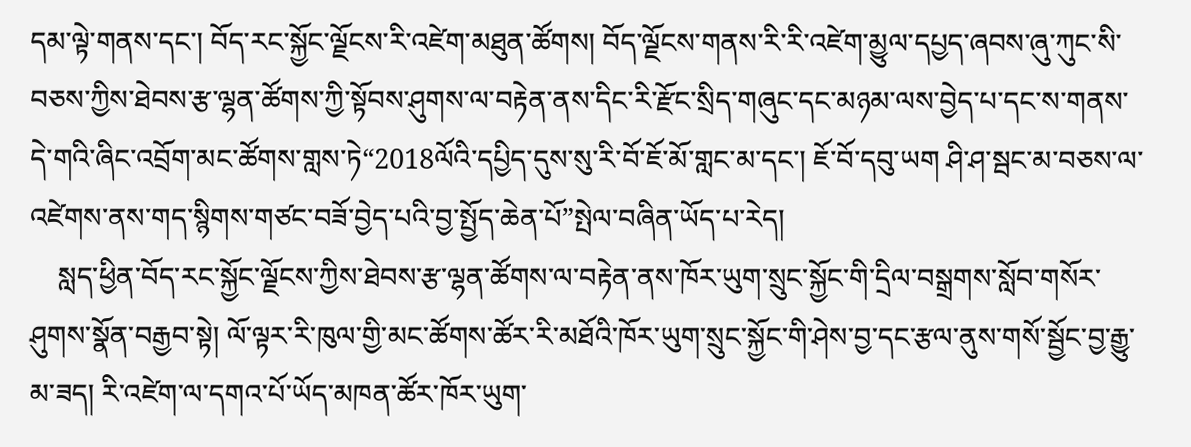དམ་ལྟེ་གནས་དང་། བོད་རང་སྐྱོང་ལྗོངས་རི་འཛེག་མཐུན་ཚོགས། བོད་ལྗོངས་གནས་རི་རི་འཛེག་མྱུལ་དཔྱད་ཞབས་ཞུ་ཀུང་སི་བཅས་ཀྱིས་ཐེབས་རྩ་ལྷན་ཚོགས་ཀྱི་སྟོབས་ཤུགས་ལ་བརྟེན་ནས་དིང་རི་རྫོང་སྲིད་གཞུང་དང་མཉམ་ལས་བྱེད་པ་དང་ས་གནས་དེ་གའི་ཞིང་འབྲོག་མང་ཚོགས་གླས་ཏེ“2018ལོའི་དཔྱིད་དུས་སུ་རི་བོ་ཇོ་མོ་གླང་མ་དང་། ཇོ་བོ་དབུ་ཡག ཤི་ཤ་སྦང་མ་བཅས་ལ་འཛེགས་ནས་གད་སྙིགས་གཙང་བཟོ་བྱེད་པའི་བྱ་སྤྱོད་ཆེན་པོ”སྤེལ་བཞིན་ཡོད་པ་རེད།
    སླད་ཕྱིན་བོད་རང་སྐྱོང་ལྗོངས་ཀྱིས་ཐེབས་རྩ་ལྷན་ཚོགས་ལ་བརྟེན་ནས་ཁོར་ཡུག་སྲུང་སྐྱོང་གི་དྲིལ་བསྒྲགས་སློབ་གསོར་ཤུགས་སྣོན་བརྒྱབ་སྟེ། ལོ་ལྟར་རི་ཁུལ་གྱི་མང་ཚོགས་ཚོར་རི་མཐོའི་ཁོར་ཡུག་སྲུང་སྐྱོང་གི་ཤེས་བྱ་དང་རྩལ་ནུས་གསོ་སྦྱོང་བྱ་རྒྱུ་མ་ཟད། རི་འཛེག་ལ་དགའ་པོ་ཡོད་མཁན་ཚོར་ཁོར་ཡུག་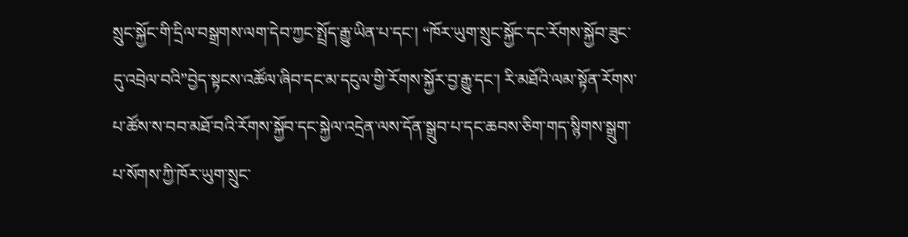སྲུང་སྐྱོང་གི་དྲིལ་བསྒྲགས་ལག་དེབ་ཀྱང་སྤྲོད་རྒྱུ་ཡིན་པ་དང་། “ཁོར་ཡུག་སྲུང་སྐྱོང་དང་རོགས་སྐྱོབ་ཟུང་དུ་འབྲེལ་བའི”བྱེད་སྟངས་འཚོལ་ཞིབ་དང་མ་དངུལ་གྱི་རོགས་སྐྱོར་བྱ་རྒྱུ་དང་། རི་མཐོའི་ལམ་སྟོན་རོགས་པ་ཚོས་ས་བབ་མཐོ་བའི་རོགས་སྐྱོབ་དང་སྐྱེལ་འདྲེན་ལས་དོན་སྒྲུབ་པ་དང་ཆབས་ཅིག་གད་སྙིགས་སྒྲུག་པ་སོགས་ཀྱི་ཁོར་ཡུག་སྲུང་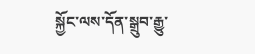སྐྱོང་ལས་དོན་སྒྲུབ་རྒྱུ་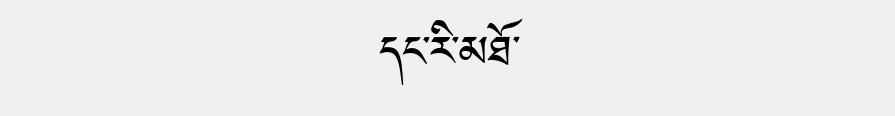དང་རི་མཐོ་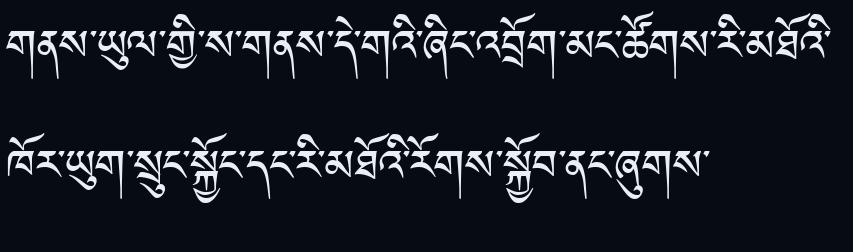གནས་ཡུལ་གྱི་ས་གནས་དེ་གའི་ཞིང་འབྲོག་མང་ཚོགས་རི་མཐོའི་ཁོར་ཡུག་སྲུང་སྐྱོང་དང་རི་མཐོའི་རོགས་སྐྱོབ་ནང་ཞུགས་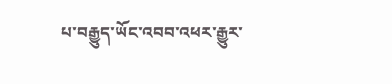པ་བརྒྱུད་ཡོང་འབབ་འཕར་རྒྱུར་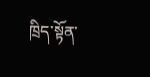ཁྲིད་སྟོན་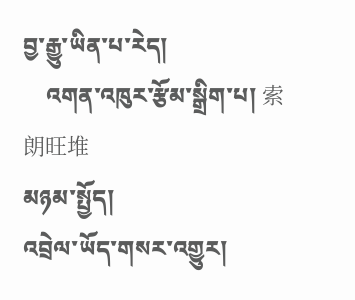བྱ་རྒྱུ་ཡིན་པ་རེད།
    འགན་འཁུར་རྩོམ་སྒྲིག་པ། 索朗旺堆
མཉམ་སྤྱོད།
འབྲེལ་ཡོད་གསར་འགྱུར།